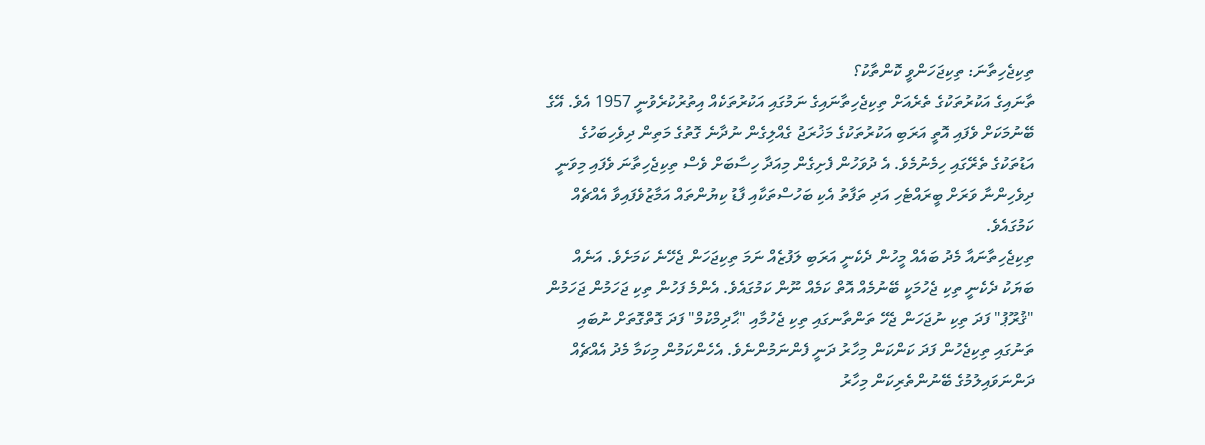ތިކިޖެހިތާނަ: ތިކިޖަހަންވީ ކޮންތާކު؟
ތާނައިގެ އަކުރުތަކުގެ ތެރެއަށް ތިކިޖެހިތާނައިގެ ނަމުގައި އަކުރުތަކެއް އިތުރުކުރެވުނީ 1957 އެވެ. އޭގެ ބޭނުމަކަށް ވެފައި އޮތީ އަރަބި އަކުރުތަކުގެ މަޚުރަޖު ގެއްލިގެން ނުދާނެ ގޮތުގެ މަތިން ދިވެހިބަހުގެ އަޑުތަކުގެ ތެރޭގައި ހިމެނުމެވެ. އެ ދުވަހުން ފެށިގެން މިއަދާ ހިސާބަށް ވެސް ތިކިޖެހިތާނަ ވެފައި މިވަނީ ދިވެހިންނާ ވަރަށް ބީރައްޓެހި އަދި ތަފާތު އެކި ބަހުސްތަކާއި ފާޑު ކިޔުންތައް އަމާޒުވެފައިވާ އެއްޗެއް ކަމުގައެވެ.
ތިކިޖެހިތާނައާ މެދު ބައެއް މީހުން ދެކެނީ އަރަބި ލަފުޒެއް ނަމަ ތިކިޖަހަން ޖެހޭނެ ކަމަށެވެ. އަނެއް ބަޔަކު ދެކެނީ ތިކި ޖެހުމަކީ ބޭނުމެއް އޮތް ކަމެއް ނޫން ކަމުގައެވެ. އެންމެ ފަހުން ތިކި ޖަހަމުން ޖަހަމުން "ޤުރޫޕު" ފަދަ ތިކި ނުޖަހަން ޖެހޭ ތަންތާނގައި ތިކި ޖެހުމާއި "ޙާދިމްކުމް" ފަދަ ގޮތްގޮތަށް ނުބައި ތަނުގައި ތިކިޖެހުން ފަދަ ކަންކަން މިހާރު ދަނީ ފެންނަމުންނެވެ. އެހެންކަމުން މިކަމާ މެދު އެއްޗެއް ދަންނަވައިލުމުގެ ބޭނުންތެރިކަން މިހާރު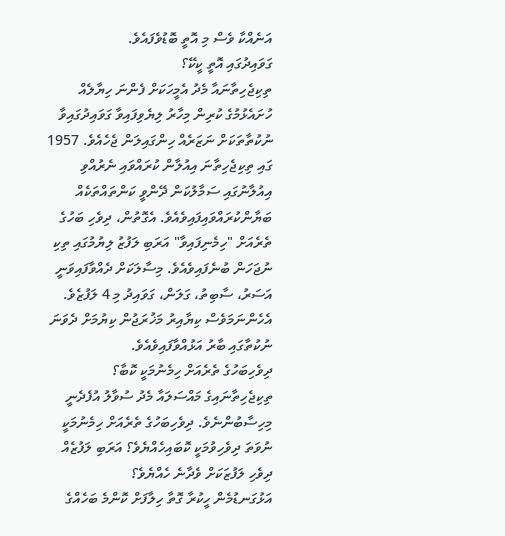އަނެއްކާ ވެސް މި އޮތީ ބޮޑުވެފައެވެ.
ގަވައިދުގައި އޮތީ ކީކޭ؟
ތިކިޖެހިތާނައާ މެދު އެމީހަކަށް ފެންނަ ހިޔާލެއް ހުށައެޅުމުގެ ކުރިން މިހާރު ލިޔެވިފައިވާ ގަވައިދުގައިވާ ނުކުތާތަކަށް ނަޒަރެއް ހިންގައިލަން ޖެހެއެވެ. 1957 ގައި ތިކިޖެހިތާނަ އިއުލާން ކުރައްވައި ނެރުއްވި އިއުލާނުގައި ސަމާލުކަން ދޭންވީ ކަންތައްތަކެއް ބަޔާންކުރައްވައިފައިވެއެވެ. އެގޮތުން، ދިވެހި ބަހުގެ ތެރެއަށް "ހިމެނިފައިވާ" އަރަބި ލަފުޒު ލިޔުމުގައި ތިކި ނުޖަހަން ބުނެފައިވެއެވެ. މިސާލަކަށް ދެއްވާފައިވަނީ އަސަރު، ސާބިތު، ގަލަން، ގަވައިދު މި 4 ލަފުޒެވެ. އެހެންނަމަވެސް ކިޔާއިރު މަޚުރަޖުން ކިޔުމަށް ދެވަނަ ނުކުތާގައި ބާރު އަޅުއްވާފައިވެއެވެ.
ދިވެހިބަހުގެ ތެރެއަށް ހިމެނުމަކީ ކޮބާ؟
ތިކިޖެހިތާނައިގެ މައްސަލައާ މެދު ސުވާލު އުފެދެނީ މިހިސާބުންނެވެ. ދިވެހިބަހުގެ ތެރެއަށް ހިމެނުމަކީ ނުވަތަ ދިވެހިވުމަކީ ކޮބައިހެއްޔެވެ؟ އަރަބި ލަފުޒެއް ދިވެހި ލަފުޒަކަށް ވެދާނެ ހެއްޔެވެ؟
އަޅުގަނޑުމެން ހީކުރާ ގޮތާ ހިލާފަށް ކޮންމެ ބަހެއްގެ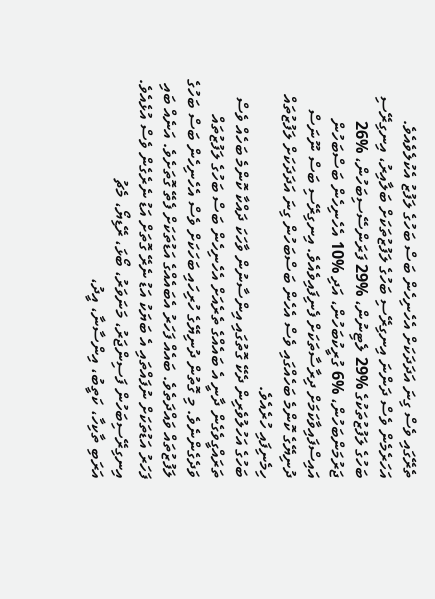ތެރޭގައި ވެސް ގިނަ އަދަދަކަށް އެހެނިހެން ބަސް ބަހުގެ ލަފުޒު އެކުލެވެއެވެ. އަހަރެމެން ވެސް ދަންނަ އިނގިރޭސި ބަހުގެ ލަފުޒުތަކަށް ބަލާއިރު، އިނގިރޭސި ބަހުގެ ލަފުޒުތަކުގެ %29 ލެޓިނުން، %29 ފަރަންސޭސިބަހުން، %26 ޖަރުމަންބަހުން، %6 ގުރީކުބަހުން، އަދި %10 އެހެނިހެން ބަސްބަހުން އައިސްފައިވާކަމަށް ދިރާސާތަކަށް ފެނިފައިވެއެވެ. އިނގިރޭސި ބަސް ނޫނަސް ދުނިޔޭގެ ކޮންމެ ބަހެއްގައި ވެސް އެހެން ބަސްބަހުން ގިނަ އަދަދަކަށް ލަފުޒުތައް ހިމެނިފައި ހުރެއެވެ.
ބަހުގެ އަހުލުވެރިން ދެކޭ ގޮތުގައި އިންސާނުން ވާހަކަ ދައްކާ ކޮންމެ ބަހެއް ވެސް ތަރައްގީވެގެން ދާނީ އެ ބައެއްގެ ތެރެއަށް އެހެނިހެން ބަސް ބަހުގެ ލަފުޒުތައް ވަދެގެންނެވެ. މި ގޮތުން ދުނިޔޭގެ ހުރިހައި ބަހަކަށް ވެސް އެހެނިހެން ބަސް ބަހުގެ ލަފުޒުތައް ވައްދަތެވެ. ބައެއް ފަހަރު އެބައެއްގެ އަޑުތަކަށް ފެތޭ ގޮތަށެވެ. އަނެއް ބައި ފަހަރު އަޑުތަކަށް ނުފައްތައި އެ ބަޔަކު އަޑު ނެރޭ ގޮތަށް އަޑު ނެރެގެން ވެސް އުޅެއެވެ.
އިނގިރޭސިބަހުން ފަސިންޖަރު، މަނަވަރު، ބޯޅަ، ރޭޑިޔޯ، މެޗު
އަރަބި ތާކިހާ، ކަތީބު، އިންސާނާ، އީދު،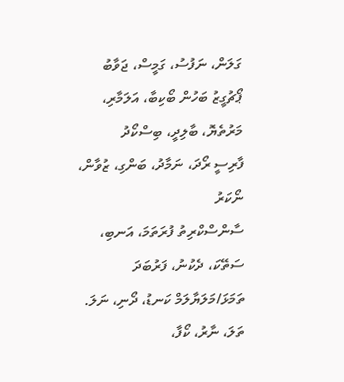ގަލަން، ނަފުސު، ގަމީސް، ޖަވާބު
ޕޯޗުގީޒު ބަހުން ބޯކިބާ، އަލަމާރި، މަރުތެޔޮ، ބާލިދީ، ބިސްކޯދު
ފާރިސީ ރޯދަ، ނަމާދު، ބަންގި، ޒުވާން، ނޯކަރު
ސާންސްކްރިތު ފުރަތަމަ، އަނބި، ސަތޭކަ، ދެކުނު، ފަރުބަދަ
ތަމަޅަ/މަލަޔާލަމް ކަނޑު، ދޯނި، ނަލަ. ތަލަ، ނާރު، ކޯފާ،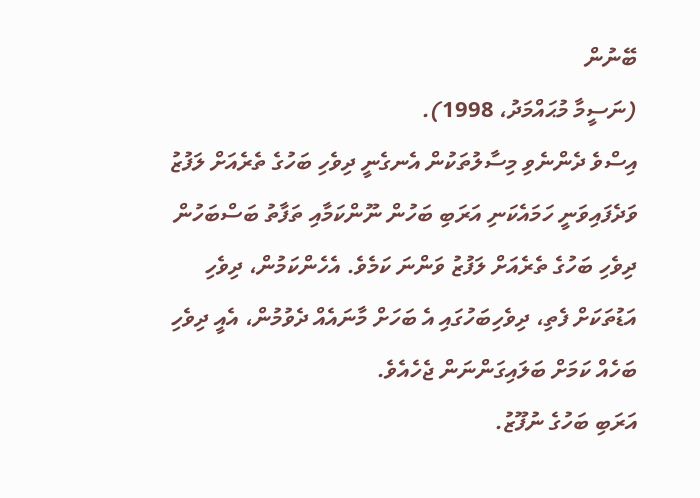ބޭނުން
(ނަސީމާ މުޙައްމަދު، 1998).
އިސްވެ ދެންނެވި މިސާލުތަކުން އެނގެނީ ދިވެހި ބަހުގެ ތެރެއަށް ލަފުޒު ވަދެފައިވަނީ ހަމައެކަނި އަރަބި ބަހުން ނޫންކަމާއި ތަފާތު ބަސްބަހުން ދިވެހި ބަހުގެ ތެރެއަށް ލަފުޒު ވަންނަ ކަމެވެ. އެހެންކަމުން، ދިވެހި އަޑުތަކަށް ފެތި، ދިވެހިބަހުގައި އެ ބަހަށް މާނައެއް ދެވުމުން، އެއީ ދިވެހި ބަހެއް ކަމަށް ބަލައިގަންނަން ޖެހެއެވެ.
އަރަބި ބަހުގެ ނުފޫޒު.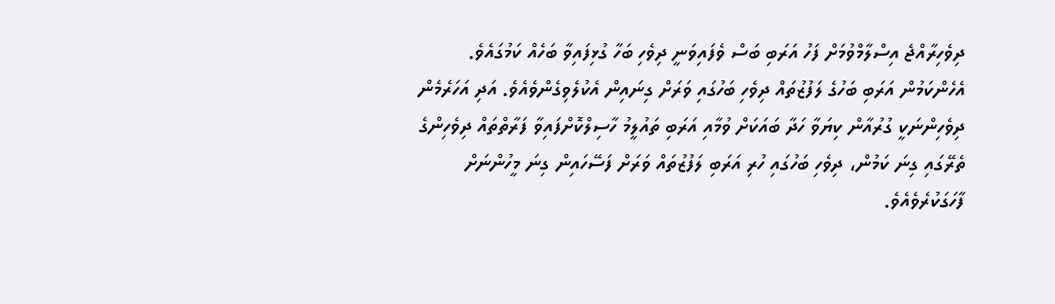ދިވެހިރާއްޖެ އިސްލާމްވުމަށް ފަހު އަރަބި ބަސް ވެފައިވަނީ ދިވެހި ބަހާ ގުޅިފައިވާ ބަހެއް ކަމުގައެވެ. އެހެންކަމުން އަރަބި ބަހުގެ ލަފުޒުތައް ދިވެހި ބަހުގައި ވަރަށް ގިނައިން އެކުލެވިގެންވެއެވެ. އަދި އަހަރެމެން ދިވެހިންނަކީ ގުރުއާން ކިޔަވާ ހަދާ ބައަކަށް ވުމާއި އަރަބި ތައުލީމު ހާސިލްކޮށްފައިވާ ފަރާތްތައް ދިވެހިންގެ ތެރޭގައި ގިނަ ކަމުން، ދިވެހި ބަހުގައި ހުރި އަރަބި ލަފުޒުތައް ވަރަށް ފަސޭހައިން ގިނަ މީހުންނަށް ފާހަގަކުރެވެއެވެ.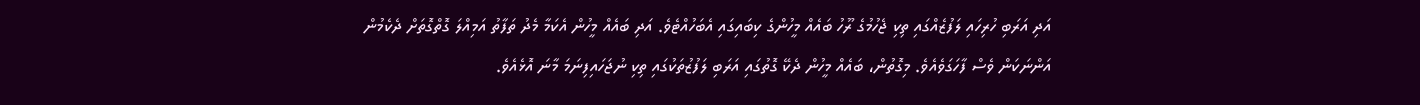އަދި އަރަބި ހުރިހައި ލަފުޒެއްގައި ތިކި ޖެހުމުގެ ރޫހު ބައެއް މީހުންގެ ކިބައިގައި އެބަހުއްޓެވެ. އަދި ބައެއް މީހުން އެކަމާ މެދު ތަފާތު އަމިއްލަ ގޮތްގޮތަށް ދެކެމުން އަންނަކަން ވެސް ފާހަގަވެއެވެ. މިގޮތުން، ބައެއް މީހުން ދެކޭ ގޮތުގައި އަރަބި ލަފުޒުތަކުގައި ތިކި ނުޖަހައިފިނަމަ މާނަ އޮޅެއެވެ.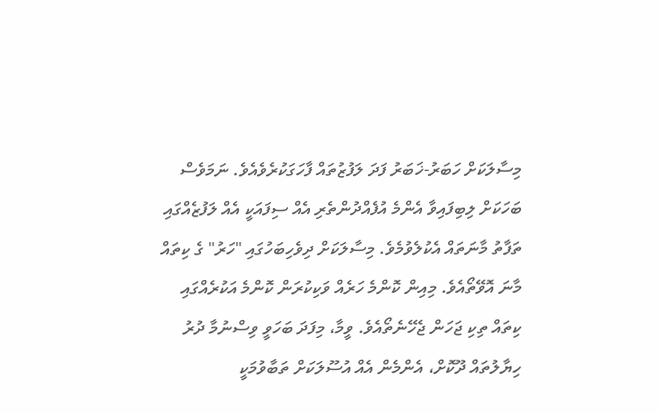މިސާލަކަށް ހަބަރު-ޚަބަރު ފަދަ ލަފުޒުތައް ފާހަގަކުރެވެއެވެ. ނަމަވެސް ބަހަކަށް ލިބިފައިވާ އެންމެ އުފެއްދުންތެރި އެއް ސިފައަކީ އެއް ލަފުޒެއްގައި ތަފާތު މާނަތައް އެކުލެވުމެވެ. މިސާލަކަށް ދިވެހިބަހުގައި "ހަރު" ގެ ކިތައް މާނަ އޮވޭތޯއެވެ. މިއިން ކޮންމެ ހަރެއް ވަކިކުރަން ކޮންމެ އަކުރެއްގައި ކިތައް ތިކި ޖަހަން ޖެހޭނެތޯއެވެ. ވީމާ، މިފަދަ ބަހަވީ ވިސްނުމާ ދުރު ހިޔާލުތައް ދޫކޮށް، އެންމެން އެއް އުސޫލަކަށް ތަބާވުމަކީ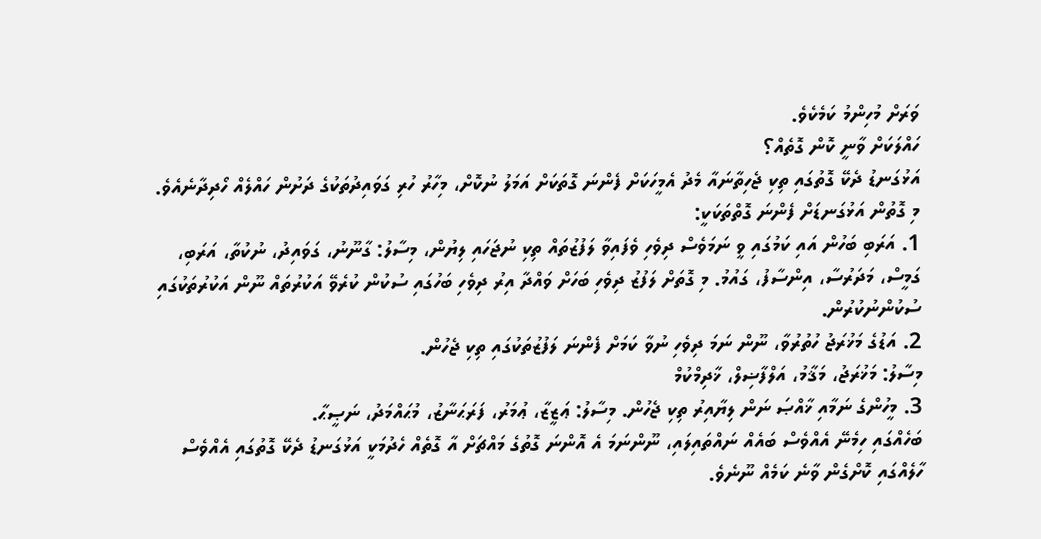ވަރަށް މުހިންމު ކަމެކެވެ.
ހައްލަކަށް ވާނީ ކޮން ގޮތެއް؟
އަޅުގަނޑު ދެކޭ ގޮތުގައި ތިކި ޖެހިތާނައާ މެދު އެމީހަކަށް ފެންނަ ގޮތަކަށް އަމަލު ނުކޮށް، މިހާރު ހުރި ގަވައިދުތަކުގެ ދަށުން ހައްލެއް ހޯދިދާނެއެވެ. މި ގޮތުން އަޅުގަނޑަށް ފެންނަ ގޮތްތަކަކީ:
1. އަރަބި ބަހުން އައި ކަމުގައި ވީ ނަމަވެސް ދިވެހި ވެފައިވާ ލަފުޒުތައް ތިކި ނުޖަހައި ލިޔުން، މިސާލު: ގާނޫނު، ގަވައިދު، ނުކުތާ، އަރަބި، ގަމީސް، މަދަރުސާ، އިންސާފު، ގައުމު. މި ގޮތަށް ލަފުޒު ދިވެހި ބަހަށް ވައްދާ އިރު ދިވެހި ބަހުގައި ސުކުން ކުރެވޭ އަކުރުތައް ނޫން އަކުރުތަކުގައި ސުކުންނުކުރުން.
2. އަޑުގެ މަޚުރަޖު ހުތުރުވާ، ނޫން ނަމަ ދިވެހި ނުވާ ކަމަށް ފެންނަ ލަފުޒުތަކުގައި ތިކި ޖެހުން.
މިސާލު: މަޚުރަޖު، މަޤާމު، އަލްފާޟިލް، ޚާދިމްކުމް
3. މީހުންގެ ނަމާއި ޚާއްޞަ ނަން ލިޔާއިރު ތިކި ޖެހުން. މިސާލު: ޢަޒީޒާ، ޢުމަރު، ފަރަޙަނާޒު، މުޙައްމަދު، ނަޞީޙާ.
ބަހެއްގައި ހިމެނޭ އެއްވެސް ބައެއް ނައްތައިލައި، ނޫންނަމަ އެ އޮންނަ ގޮތުގެ މައްޗަށް އާ ގޮތެއް ހެދުމަކީ އަޅުގަނޑު ދެކޭ ގޮތުގައި އެއްވެސް ހާލެއްގައި ކޮށްގެން ވާނެ ކަމެއް ނޫނެވެ.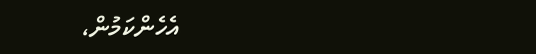އެހެންކަމުން،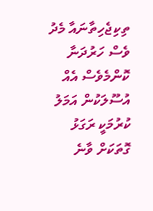ތިކިޖެހިތާނައާ މެދު ވެސް ހަރުދަނާ ކޮންމެވެސް އެއް އުސޫލަކުން އަމަލު ކުރުމަކީ ރަގަޅު ގޮތަކަށް ވާނެ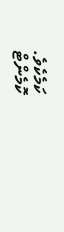ކަމެކެވެ.
ކޮމެންޓް